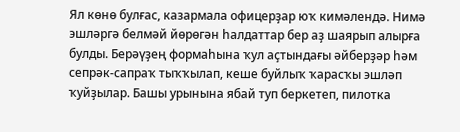Ял көнө булғас, казармала офицерҙар юҡ кимәлендә. Нимә эшләргә белмәй йөрөгән һалдаттар бер аҙ шаярып алырға булды. Берәүҙең формаһына ҡул аҫтындағы әйберҙәр һәм сепрәк-сапраҡ тыҡҡылап, кеше буйлыҡ ҡарасҡы эшләп ҡуйҙылар. Башы урынына ябай туп беркетеп, пилотка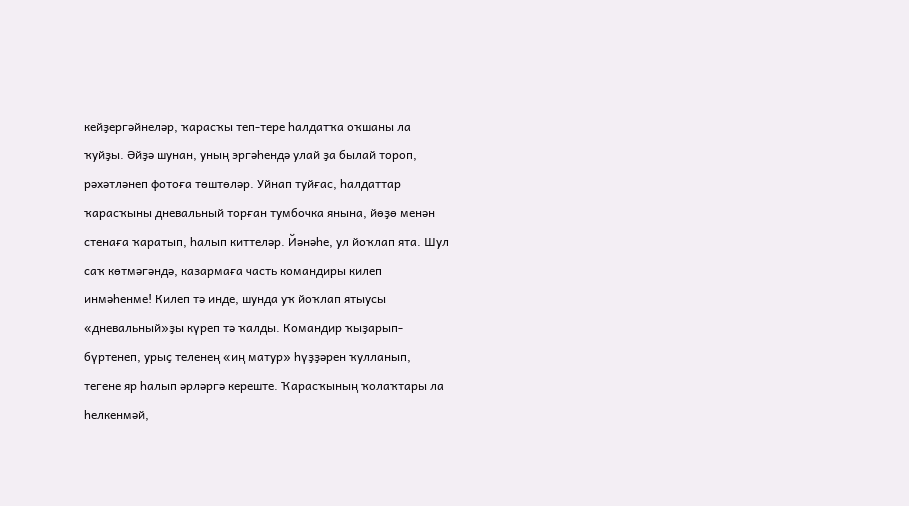кейҙергәйнеләр, ҡарасҡы теп-тере һалдатҡа оҡшаны ла ҡуйҙы. Әйҙә шунан, уның эргәһендә улай ҙа былай тороп, рәхәтләнеп фотоға төштөләр. Уйнап туйғас, һалдаттар ҡарасҡыны дневальный торған тумбочка янына, йөҙө менән стенаға ҡаратып, һалып киттеләр. Йәнәһе, ул йоҡлап ята. Шул саҡ көтмәгәндә, казармаға часть командиры килеп инмәһенме! Килеп тә инде, шунда уҡ йоҡлап ятыусы «дневальный»ҙы күреп тә ҡалды. Командир ҡыҙарып-бүртенеп, урыҫ теленең «иң матур» һүҙҙәрен ҡулланып, тегене яр һалып әрләргә кереште. Ҡарасҡының ҡолаҡтары ла һелкенмәй,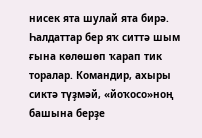нисек ята шулай ята бирә. Һалдаттар бер яҡ ситтә шым ғына көлөшөп ҡарап тик торалар. Командир, ахыры сиктә түҙмәй, «йоҡосо»ноң башына берҙе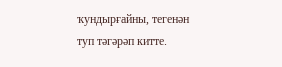ҡундырғайны, тегенән туп тәгәрәп китте.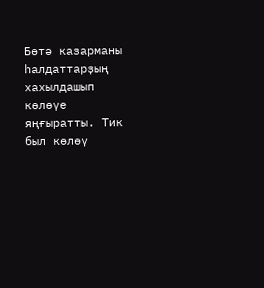Бөтә казарманы һалдаттарҙың хахылдашып көлөүе яңғыратты. Тик был көлөү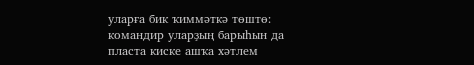уларға бик ҡиммәткә төштө: командир уларҙың барыһын да пласта киске ашҡа хәтлем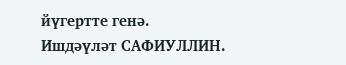йүгертте генә.
Ишдәүләт САФИУЛЛИН.